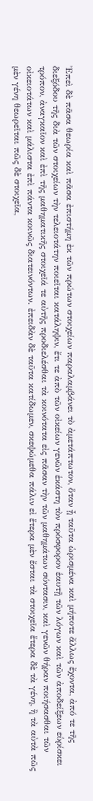Ἐπεὶ δὲ πᾶσα θεωρία καὶ πᾶσα ἐπιστήμη ἐκ τῶν πρώτων στοιχείων παραλαμβάνει τὸ ἀμετάπτωτον, ὅταν ᾖ ταῦτα ὡρισμένα καὶ μήποτε ἄλλως ἔχοντα, ἀπό τε τῆς διεξόδου τῆς διὰ τῶν στοιχείων τὴν τελειοτάτην ποιεῖται κατάληψιν, ἔτι τε ἀπὸ τῶν οἰκείων γενῶν ἑκάστη τὸν πρόσφορον ἑαυτῇ τῶν λόγων καὶ τῶν ἀποδείξεων εὑρίσκει τρόπον, ἀναγκαῖον καὶ ἐπὶ τῆς μαθηματικῆς στοιχεῖά τε αὐτῆς προδιελέσθαι τὰ κοινότατα εἰς πᾶσαν τὴν τῶν μαθημάτων σύντασιν, καὶ γενῶν θήραν ποιήσασθαι τῶν οἰκειοτάτων καὶ μάλιστα ἐπὶ πάντα κοινῶς διατεινόντων. ἐπειδὰν δὲ ταῦτα κατίδωμεν, σκεψώμεθα πάλιν εἰ ἕτερα μὲν ἔσται τὰ στοιχεῖα ἕτερα δὲ τὰ γένη, ἢ τὰ αὐτὰ πῶς μὲν γένη θεωρεῖται πῶς δὲ στοιχεῖα,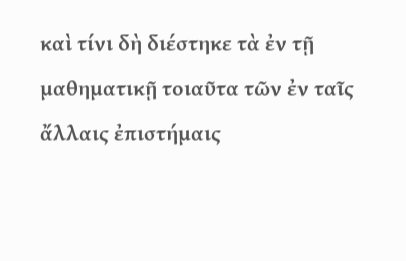καὶ τίνι δὴ διέστηκε τὰ ἐν τῇ μαθηματικῇ τοιαῦτα τῶν ἐν ταῖς ἄλλαις ἐπιστήμαις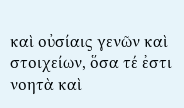καὶ οὐσίαις γενῶν καὶ στοιχείων, ὅσα τέ ἐστι νοητὰ καὶ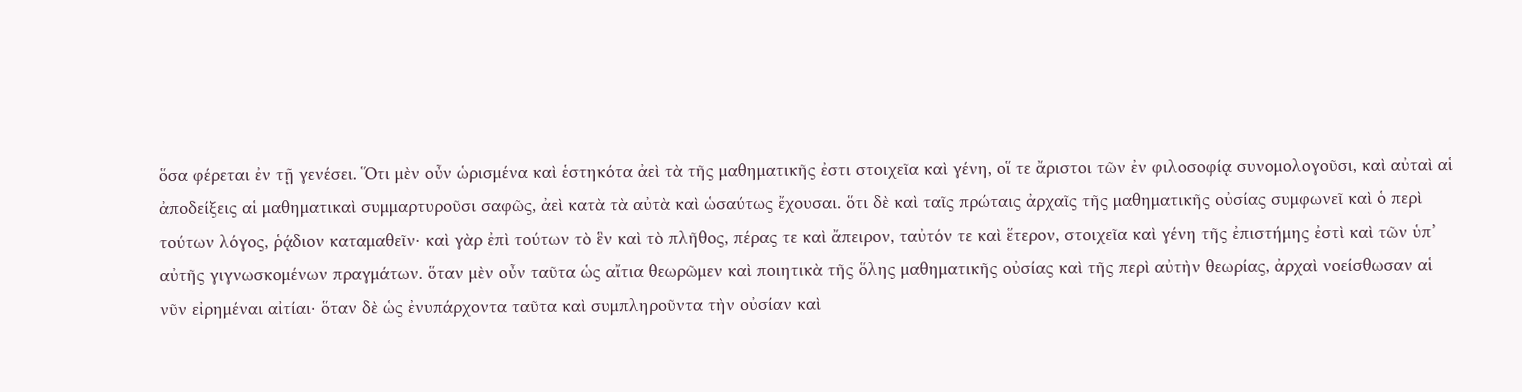ὅσα φέρεται ἐν τῇ γενέσει. Ὅτι μὲν οὖν ὡρισμένα καὶ ἑστηκότα ἀεὶ τὰ τῆς μαθηματικῆς ἐστι στοιχεῖα καὶ γένη, οἵ τε ἄριστοι τῶν ἐν φιλοσοφίᾳ συνομολογοῦσι, καὶ αὐταὶ αἱ ἀποδείξεις αἱ μαθηματικαὶ συμμαρτυροῦσι σαφῶς, ἀεὶ κατὰ τὰ αὐτὰ καὶ ὡσαύτως ἔχουσαι. ὅτι δὲ καὶ ταῖς πρώταις ἀρχαῖς τῆς μαθηματικῆς οὐσίας συμφωνεῖ καὶ ὁ περὶ τούτων λόγος, ῥᾴδιον καταμαθεῖν· καὶ γὰρ ἐπὶ τούτων τὸ ἓν καὶ τὸ πλῆθος, πέρας τε καὶ ἄπειρον, ταὐτόν τε καὶ ἕτερον, στοιχεῖα καὶ γένη τῆς ἐπιστήμης ἐστὶ καὶ τῶν ὑπ’ αὐτῆς γιγνωσκομένων πραγμάτων. ὅταν μὲν οὖν ταῦτα ὡς αἴτια θεωρῶμεν καὶ ποιητικὰ τῆς ὅλης μαθηματικῆς οὐσίας καὶ τῆς περὶ αὐτὴν θεωρίας, ἀρχαὶ νοείσθωσαν αἱ νῦν εἰρημέναι αἰτίαι· ὅταν δὲ ὡς ἐνυπάρχοντα ταῦτα καὶ συμπληροῦντα τὴν οὐσίαν καὶ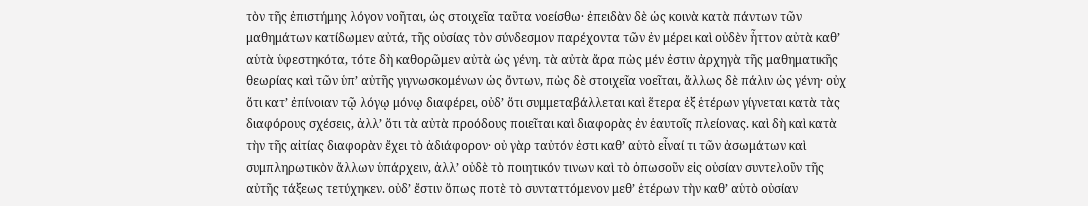τὸν τῆς ἐπιστήμης λόγον νοῆται, ὡς στοιχεῖα ταῦτα νοείσθω· ἐπειδὰν δὲ ὡς κοινὰ κατὰ πάντων τῶν μαθημάτων κατίδωμεν αὐτά, τῆς οὐσίας τὸν σύνδεσμον παρέχοντα τῶν ἐν μέρει καὶ οὐδὲν ἧττον αὐτὰ καθ’ αὑτὰ ὑφεστηκότα, τότε δὴ καθορῶμεν αὐτὰ ὡς γένη. τὰ αὐτὰ ἄρα πὼς μέν ἐστιν ἀρχηγὰ τῆς μαθηματικῆς θεωρίας καὶ τῶν ὑπ’ αὐτῆς γιγνωσκομένων ὡς ὄντων, πὼς δὲ στοιχεῖα νοεῖται, ἄλλως δὲ πάλιν ὡς γένη· οὐχ ὅτι κατ’ ἐπίνοιαν τῷ λόγῳ μόνῳ διαφέρει, οὐδ’ ὅτι συμμεταβάλλεται καὶ ἕτερα ἐξ ἑτέρων γίγνεται κατὰ τὰς διαφόρους σχέσεις, ἀλλ’ ὅτι τὰ αὐτὰ προόδους ποιεῖται καὶ διαφορὰς ἐν ἑαυτοῖς πλείονας. καὶ δὴ καὶ κατὰ τὴν τῆς αἰτίας διαφορὰν ἔχει τὸ ἀδιάφορον· οὐ γὰρ ταὐτόν ἐστι καθ’ αὑτὸ εἶναί τι τῶν ἀσωμάτων καὶ συμπληρωτικὸν ἄλλων ὑπάρχειν, ἀλλ’ οὐδὲ τὸ ποιητικόν τινων καὶ τὸ ὁπωσοῦν εἰς οὐσίαν συντελοῦν τῆς αὐτῆς τάξεως τετύχηκεν. οὐδ’ ἔστιν ὅπως ποτὲ τὸ συνταττόμενον μεθ’ ἑτέρων τὴν καθ’ αὑτὸ οὐσίαν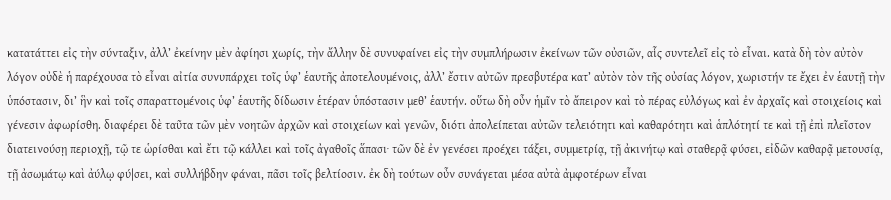κατατάττει εἰς τὴν σύνταξιν, ἀλλ’ ἐκείνην μὲν ἀφίησι χωρίς, τὴν ἄλλην δὲ συνυφαίνει εἰς τὴν συμπλήρωσιν ἐκείνων τῶν οὐσιῶν, αἷς συντελεῖ εἰς τὸ εἶναι. κατὰ δὴ τὸν αὐτὸν λόγον οὐδὲ ἡ παρέχουσα τὸ εἶναι αἰτία συνυπάρχει τοῖς ὑφ’ ἑαυτῆς ἀποτελουμένοις, ἀλλ’ ἔστιν αὐτῶν πρεσβυτέρα κατ’ αὐτὸν τὸν τῆς οὐσίας λόγον, χωριστήν τε ἔχει ἐν ἑαυτῇ τὴν ὑπόστασιν, δι’ ἣν καὶ τοῖς σπαραττομένοις ὑφ’ ἑαυτῆς δίδωσιν ἑτέραν ὑπόστασιν μεθ’ ἑαυτήν. οὕτω δὴ οὖν ἡμῖν τὸ ἄπειρον καὶ τὸ πέρας εὐλόγως καὶ ἐν ἀρχαῖς καὶ στοιχείοις καὶ γένεσιν ἀφωρίσθη. διαφέρει δὲ ταῦτα τῶν μὲν νοητῶν ἀρχῶν καὶ στοιχείων καὶ γενῶν, διότι ἀπολείπεται αὐτῶν τελειότητι καὶ καθαρότητι καὶ ἁπλότητί τε καὶ τῇ ἐπὶ πλεῖστον διατεινούσῃ περιοχῇ, τῷ τε ὡρίσθαι καὶ ἔτι τῷ κάλλει καὶ τοῖς ἀγαθοῖς ἅπασι· τῶν δὲ ἐν γενέσει προέχει τάξει, συμμετρίᾳ, τῇ ἀκινήτῳ καὶ σταθερᾷ φύσει, εἰδῶν καθαρᾷ μετουσίᾳ, τῇ ἀσωμάτῳ καὶ ἀύλῳ φύ|σει, καὶ συλλήβδην φάναι, πᾶσι τοῖς βελτίοσιν. ἐκ δὴ τούτων οὖν συνάγεται μέσα αὐτὰ ἀμφοτέρων εἶναι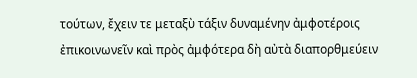τούτων, ἔχειν τε μεταξὺ τάξιν δυναμένην ἀμφοτέροις ἐπικοινωνεῖν καὶ πρὸς ἀμφότερα δὴ αὐτὰ διαπορθμεύειν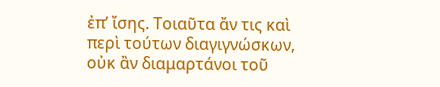ἐπ’ ἴσης. Τοιαῦτα ἄν τις καὶ περὶ τούτων διαγιγνώσκων, οὐκ ἂν διαμαρτάνοι τοῦ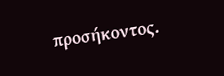προσήκοντος.